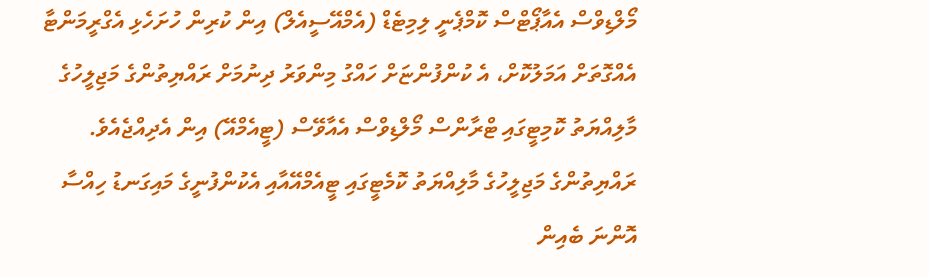މޯލްޑިވްސް އެއާޕޯޓްސް ކޮމްޕެނީ ލިމިޓެޑް (އެމްއޭސީއެލް) އިން ކުރިން ހުށަހެޅި އެގްރީމަންޓާ އެއްގޮތަށް އަމަލުކޮށް، އެ ކުންފުންޏަށް ހައްގު މިންވަރު ދިނުމަށް ރައްޔިތުންގެ މަޖިލީހުގެ މާލިއްޔަތު ކޮމިޓީގައި ޓްރާންސް މޯލްޑިވްސް އެއާވޭސް (ޓީއެމްއޭ) އިން އެދިއްޖެއެވެ.
ރައްޔިތުންގެ މަޖިލީހުގެ މާލިއްޔަތު ކޮމެޓީގައި ޓީއެމްއޭއާއި އެކުންފުނީގެ މައިގަނޑު ހިއްސާ އޮންނަ ބެއިން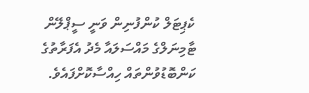ކެޕިޓަލް ކުންފުނިން ވަނީ ސީޕްލޭން ޓާމިނަލްގެ މައްސަލައާ މެދު އެފަރާތުގެ ކަންބޮޑުވުންތައް ހިއްސާކޮށްފައެވެ.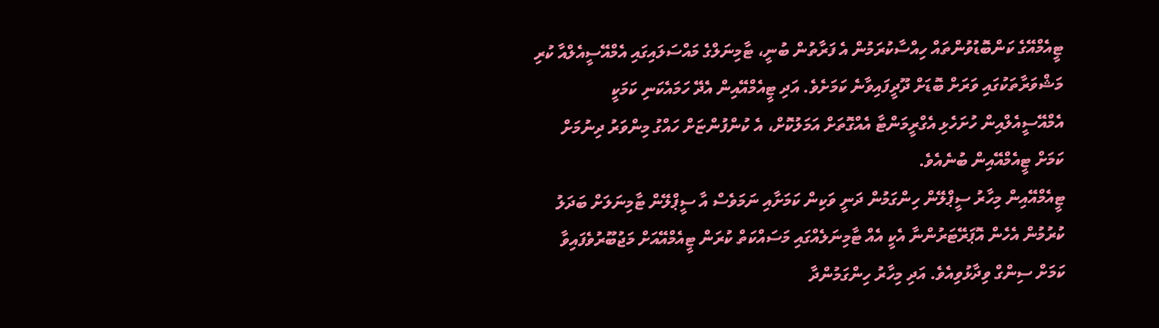ޓީއެމްއޭގެ ކަންބޮޑުވުންތައް ހިއްސާކުރަމުން އެ ފަރާތުން ބުނީ، ޓާމިނަލްގެ މައްސަލައިގައި އެމްއޭސީއެލްއާ ކުރި މަޝްވަރާތަކުގައި ވަރަށް ބޮޑަށް ދޫދީފައިވާނެ ކަމަށެވެ. އަދި ޓީއެމްއޭއިން އެދޭ ހަމައެކަނި ކަމަކީ އެމްއޭސީއެލްއިން ހުށަހެޅި އެގްރީމަންޓާ އެއްގޮތަށް އަމަލުކޮށް، އެ ކުންފުންޏަށް ހައްގު މިންވަރު ދިނުމަށް ކަމަށް ޓީއެމްއޭއިން ބުނެއެވެ.
ޓީއެމްއޭއިން މިހާރު ސީޕްލޭން ހިންގަމުން ދަނީ ވަކިން ކަމަށާއި ނަމަވެސް އާ ސީޕްލޭން ޓާމިނަލަށް ބަދަލު ކުރުމުން އެހެން އޮޕަރޭޓަރުންނާ އެކީ އެއް ޓާމިނަލެއްގައި މަސައްކަތް ކުރަން ޓީއެމްއޭއަށް މަޖުބޫރުވެފައިވާ ކަމަށް ސިންގް ވިދާޅުވިއެވެ. އަދި މިހާރު ހިންގަމުންދާ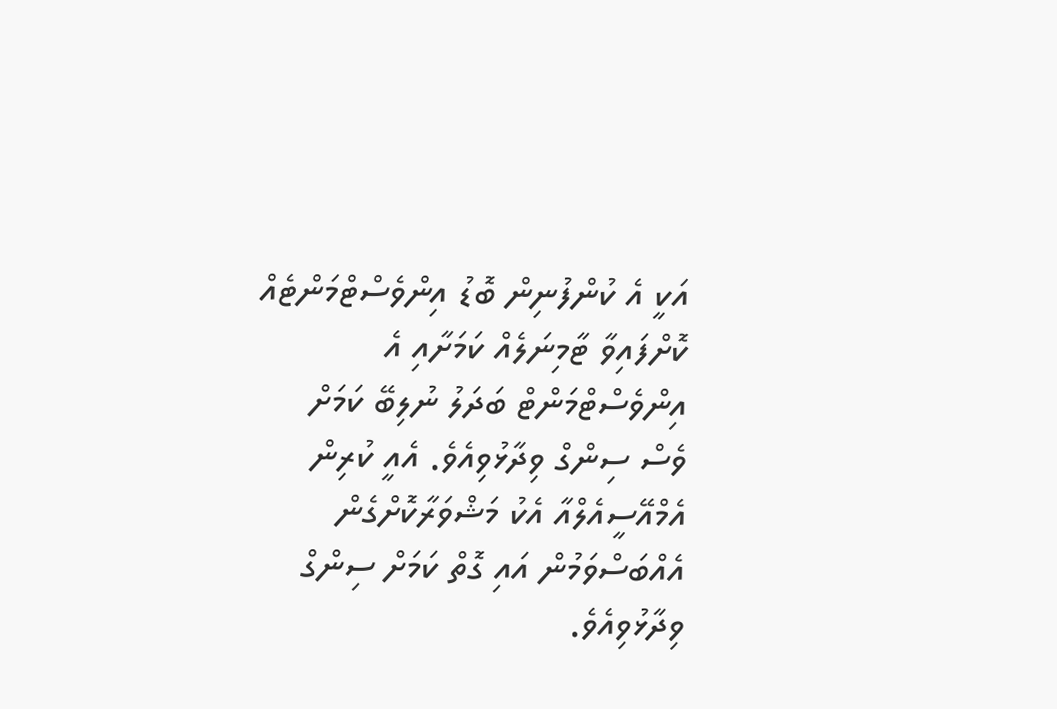އަކީ އެ ކުންފުނިން ބޮޑު އިންވެސްޓްމަންޓެއް ކޮށްފައިވާ ޓާމިނަލެއް ކަމަށާއި އެ އިންވެސްޓްމަންޓް ބަދަލު ނުލިބޭ ކަމަށް ވެސް ސިންގް ވިދާޅުވިއެވެ. އެއީ ކުރިން އެމްއޭސީއެލްއާ އެކު މަޝްވަރާކޮށްގެން އެއްބަސްވަމުން އައި ގޮތް ކަމަށް ސިންގް ވިދާޅުވިއެވެ.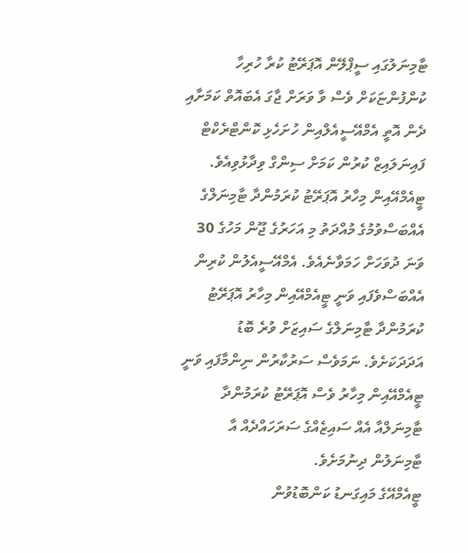ޓާމިނަލުގައި ސީޕްލޭން އޮޕަރޭޓު ކުރާ ހުރިހާ ކުންފުންޏަކަށް ވެސް ވާ ވަރަށް ޖާގަ އެބައޮތް ކަމަށާއި ދެން އޮތީ އެމްއޭސީއެލްއިން ހުށަހެޅި ކޮންޓްރެކްޓް ފައިނަލައިޒް ކުރުން ކަމަށް ސިންގް ވިދާޅުވިއެވެ.
ޓީއެމްއޭއިން މިހާރު އޮޕަރޭޓު ކުރަމުންދާ ޓާމިނަލްގެ އެއްބަސްވުމުގެ މުއްދަތު މި އަހަރުގެ ޖޫން މަހުގެ 30 ވަނަ ދުވަހަށް ހަމަވާނެއެވެ. އެމްއޭސީއެލުން ކުރިން އެއްބަސްވެފައި ވަނީ ޓީއެމްއޭއިން މިހާރު އޮޕަރޭޓު ކުރަމުންދާ ޓާމިނަލްގެ ސައިޒަށް ވުރެ ބޮޑު އަދަދަކަށެވެ. ނަމަވެސް ސަރުކާރުން ނިންމާފައި ވަނީ ޓީއެމްއޭއިން މިހާރު ވެސް އޮޕަރޭޓު ކުރަމުންދާ ޓާމިނަލްއާ އެއް ސައިޒެއްގެ ސަރަހައްދެއް އާ ޓާމިނަލުން ދިނުމަށެވެ.
ޓީއެމްއޭގެ މައިގަނޑު ކަންބޮޑުވުން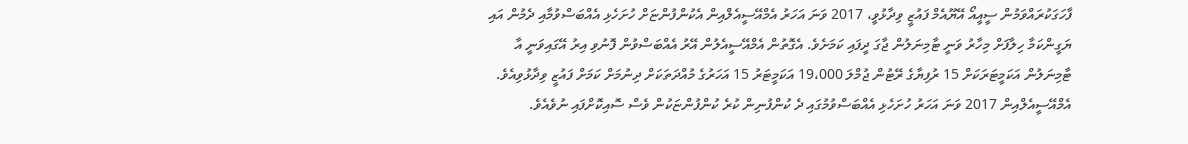ފާހަގަކުރައްވަމުން ސީއީއޯ އޭޔޫއެމް ފައުޒީ ވިދާޅުވީ، 2017 ވަނަ އަހަރު އެމްއޭސީއެލްއިން އެކުންފުންޏަށް ހުށަހެޅި އެއްބަސްވުމާއި ދެމުން އައި ޔަގީންކަމާ ހިލާފަށް މިހާރު ވަނީ ޓާމިނަލުން ޖާގަ ދީފައި ކަމަށެވެ. އެގޮތުން އެމްއޭސީއެލުން އޭރު އެއްބަސްވުން ފޮނުވި އިރު އޭގައިވަނީ އާ ޓާމިނަލުން އަކަމީޓަރަކަށް 15 ރުފިޔާގެ ރޭޓުން ޖުމްލަ 19،000 އަކަމީޓަރު 15 އަހަރުގެ މުއްދަތަކަށް ދިނުމަށް ކަމަށް ފައުޒީ ވިދާޅުވިއެވެ.
އެމްއޭސީއެލްއިން 2017 ވަނަ އަހަރު ހުށަހެޅި އެއްބަސްވުމުގައި ދެ ކުންފުނިން ކުރެ ކުންފުންޏަކުން ވެސް ސޮއިކޮށްފައި ނުވެއެވެ.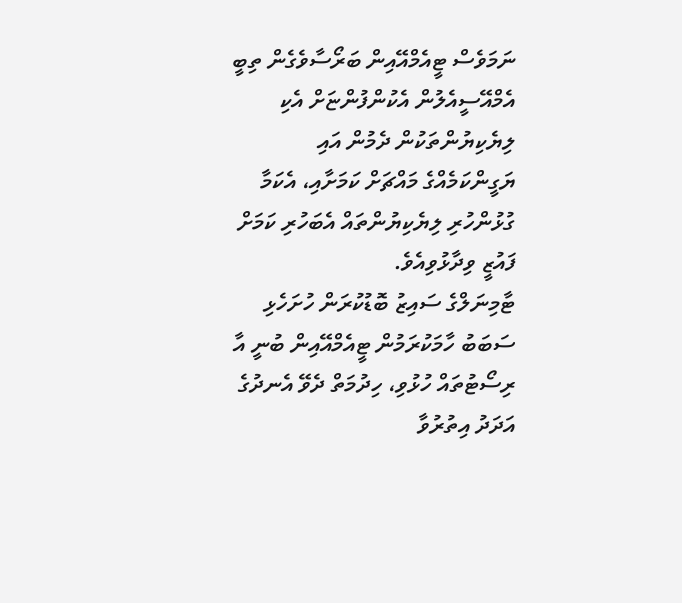ނަމަވެސް ޓީއެމްއޭއިން ބަރޯސާވެގެން ތިބީ އެމްއޭސީއެލުން އެކުންފުންޏަށް އެކި ލިޔެކިޔުންތަކުން ދެމުން އައި ޔަގީންކަމެއްގެ މައްޗަށް ކަމަށާއި، އެކަމާ ގުޅުންހުރި ލިޔެކިޔުންތައް އެބަހުރި ކަމަށް ފައުޒީ ވިދާޅުވިއެވެ.
ޓާމިނަލްގެ ސައިޒު ބޮޑުކުރަން ހުށަހެޅި ސަބަބު ހާމަކުރަމުން ޓީއެމްއޭއިން ބުނީ އާ ރިސޯޓުތައް ހުޅުވި، ހިދުމަތް ދެވޭ އެނދުގެ އަދަދު އިތުރުވާ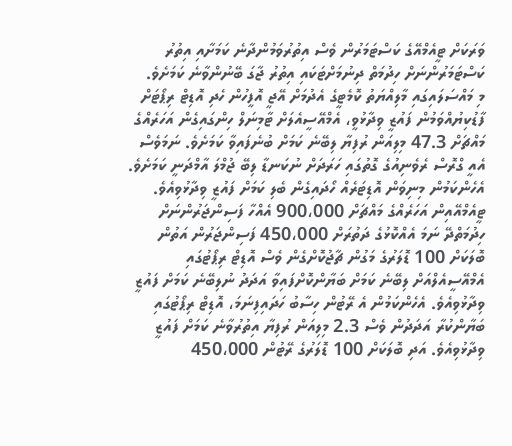ވަރަކަށް ޓީއެމްއޭގެ ކަސްޓަމަރުން ވެސް އިތުރުވަމުންދާނެ ކަމަށާއި އިތުރު ކަސްޓަމަރުންނަށް ހިދުމަތް ދިނުމަށްޓަކައި އިތުރު ޖާގަ ބޭނުންވާނެ ކަމަށެވެ.
މި މައްސަލައިގައި މާލިއްޔަތު ކޮމެޓީގެ އެދުމަށް އޭޖީ އޮފީހުން ހެދި އޮޑިޓް ރިޕޯޓަށް ފާޑުކިޔުއްވަމުން ފައުޒީ ވިދާޅުވީ، އެމްއޭސީއެލަށް ޓާމިނަލް ހިންގައިގެން އަހަރެއްގެ މައްޗަށް 47.3 މިލިއަން ރުފިޔާ ލިބޭނެ ކަމަށް ބުނެފައިވާ ކަމަށެވެ. ނަމަވެސް އެއީ ގްރޮސް ރެވެނިއުގެ ގޮތުގައި ހަރަދަށް ނުކަނޑާ ލިބޭ ޖުމްލަ އާމްދަނީ ކަމަށެވެ. އެހެންކަމުން މިނިވަން އޮޑިޓަރެއް ހޯދައިގެން ބެލި ކަމަށް ފައުޒީ ވިދާޅުވިއެވެ.
ޓީއެމްއޭއިން އަހަރެއްގެ މައްޗަށް 900،000 އެއްހާ ފަސިންޖަރުންނަށް ހިދުމަތްދޭ ނަމަ އެއްކޮޅުގެ ދަތުރަށް 450،000 ފަސިންޖަރުން އަތުން ބޮލަކަށް 100 ޑޮލަރުގެ މަގުން ޗާޖުކޮށްގެން ވެސް އޮޑިޓް ރިޕޯޓުގައި އެމްއޭސީއެލްއަށް ލިބޭނެ ކަމަށް ބަޔާންކޮށްފައިވާ އަދަދު ނުލިބޭނެ ކަމަށް ފައުޒީ ވިދާޅުވިއެވެ. އެހެންކަމުން އެ ރޭޓުން ހިސާބު ހަދައިފިނަމަ، އޮޑިޓް ރިޕޯޓުގައި ބަޔާންކުރާ އަދަދުން ވެސް 2.3 މިލިއަން ރުފިޔާ އިތުރުވާނެ ކަމަށް ފައުޒީ ވިދާޅުވިއެވެ. އަދި ބޮލަކަށް 100 ޑޮލަރުގެ ރޭޓުން 450،000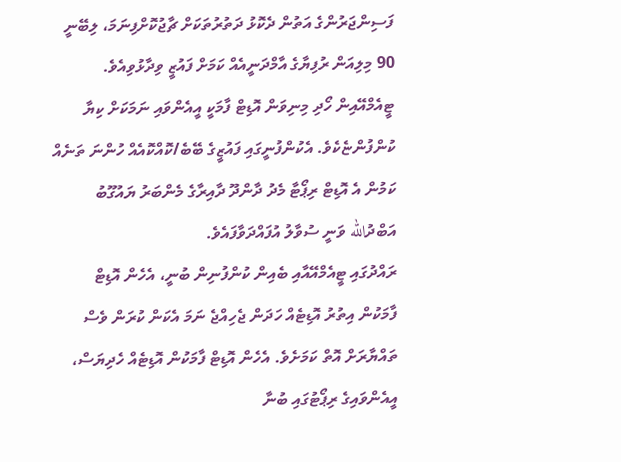ފަސިންޖަރުންގެ އަތުން ދެކޮޅު ދަތުރުތަކަށް ޗާޖުކޮށްފިނަމަ، ލިބޭނީ 90 މިލިއަން ރުފިޔާގެ އާމްދަނީއެއް ކަމަށް ފައުޒީ ވިދާޅުވިއެވެ.
ޓީއެމްއޭއިން ހޯދި މިނިވަން އޮޑިޓް ފާމަކީ އީއެންވައި ނަމަކަށް ކިޔާ ކުންފުންޏެކެވެ. އެކުންފުނީގައި ފައުޒީގެ ބޭބެ/ކޮއްކޮއެއް ހުންނަ ތަނެއް ކަމުން އެ އޮޑިޓް ރިޕޯޓާ މެދު ދާންދޫ ދާއިރާގެ މެންބަރު ޔައުގޫބު އަބްދުالله ވަނީ ސުވާލު އުފައްދަވާފައެވެ.
ރައްދުގައި ޓީއެމްއޭއާއި ބެއިން ކުންފުނިން ބުނީ، އެހެން އޮޑިޓް ފާމަކުން އިތުރު އޮޑިޓެއް ހަދަން ޖެހިއްޖެ ނަމަ އެކަން ކުރަން ވެސް ތައްޔާރަށް އޮތް ކަމަށެވެ. އެހެން އޮޑިޓް ފާމަކުން އޮޑިޓެއް ހެދިޔަސް، އީއެންވައިގެ ރިޕޯޓުގައި ބުނާ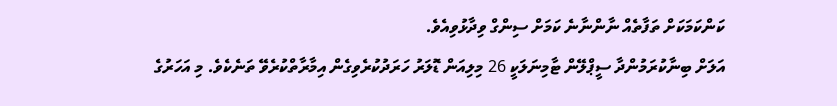ކަންކަމަކަށް ތަފާތެއް ނާންނާނެ ކަމަށް ސިންގް ވިދާޅުވިއެވެ.
އަލަށް ބިނާކުރަމުންދާ ސީޕްލޭން ޓާމިނަލަކީ 26 މިލިއަން ޑޮލަރު ހަރަދުކުރެވިގެން އިމާރާތްކުރެވޭ ތަނެކެވެ. މި އަހަރުގެ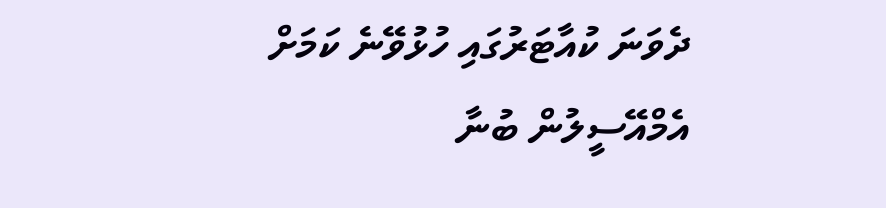ދެވަނަ ކުއާޓަރުގައި ހުޅުވޭނެ ކަމަށް އެމްއޭސީލުން ބުނާ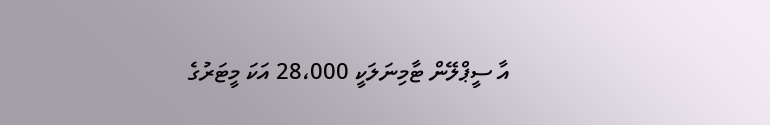އާ ސީޕްލޭން ޓާމިނަލަކީ 28،000 އަކަ މީޓަރުގެ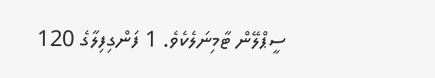ސީޕްލޭން ޓާމިނަލެކެވެ. 1 ފަންގިފިލާގެ 120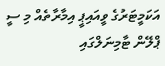އަކަމީޓަރުގެ ވީއައިޕީ އިމާރާތެއް މި ސީ ޕްލޭން ޓާމިނަލްގައި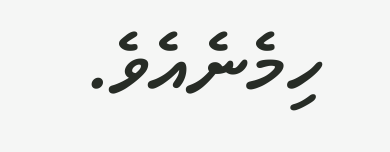ހިމެނެއެވެ.